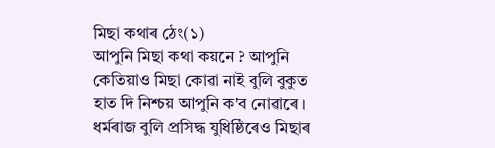মিছা কথাৰ ঠেং(১)
আপুনি মিছা কথা কয়নে ? আপুনি কেতিয়াও মিছা কোৱা নাই বুলি বুকুত হাত দি নিশ্চয় আপুনি ক'ব নোৱাৰে । ধৰ্মৰাজ বুলি প্ৰসিদ্ধ যুধিষ্ঠিৰেও মিছাৰ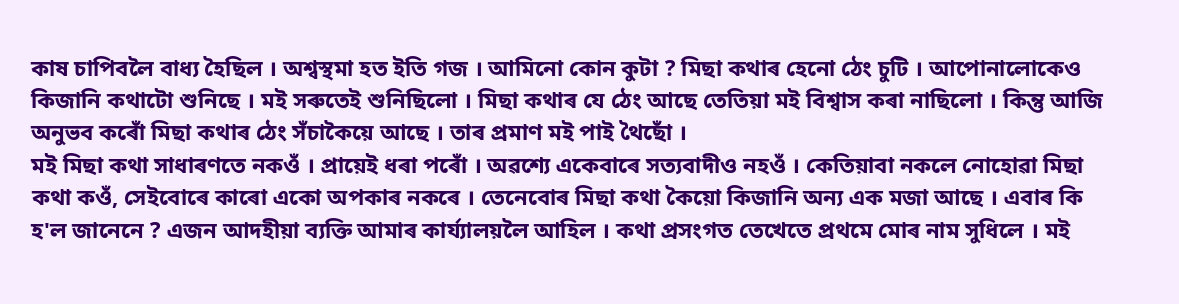কাষ চাপিবলৈ বাধ্য হৈছিল । অশ্বস্থমা হত ইতি গজ । আমিনো কোন কুটা ? মিছা কথাৰ হেনো ঠেং চুটি । আপোনালোকেও কিজানি কথাটো শুনিছে । মই সৰুতেই শুনিছিলো । মিছা কথাৰ যে ঠেং আছে তেতিয়া মই বিশ্বাস কৰা নাছিলো । কিন্তু আজি অনুভব কৰোঁ মিছা কথাৰ ঠেং সঁচাকৈয়ে আছে । তাৰ প্ৰমাণ মই পাই থৈছোঁ ।
মই মিছা কথা সাধাৰণতে নকওঁ । প্ৰায়েই ধৰা পৰোঁ । অৱশ্যে একেবাৰে সত্যবাদীও নহওঁ । কেতিয়াবা নকলে নোহোৱা মিছা কথা কওঁ, সেইবোৰে কাৰো একো অপকাৰ নকৰে । তেনেবোৰ মিছা কথা কৈয়ো কিজানি অন্য এক মজা আছে । এবাৰ কি হ'ল জানেনে ? এজন আদহীয়া ব্যক্তি আমাৰ কাৰ্য্যালয়লৈ আহিল । কথা প্ৰসংগত তেখেতে প্ৰথমে মোৰ নাম সুধিলে । মই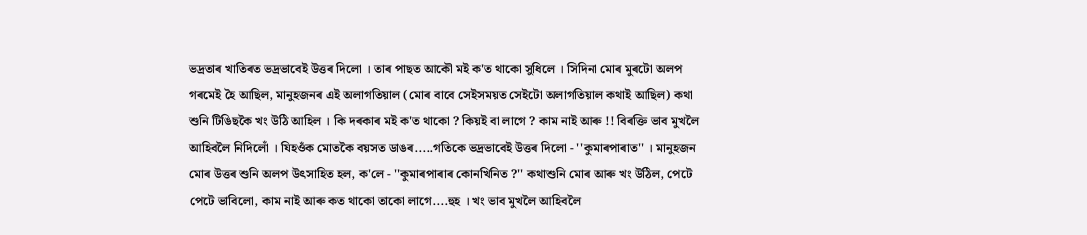ভদ্ৰতাৰ খাতিৰত ভদ্ৰভাবেই উত্তৰ দিলো । তাৰ পাছত আকৌ মই ক'ত থাকো সুধিলে । সিদিনা মোৰ মুৰটো অলপ গৰমেই হৈ আছিল, মানুহজনৰ এই অলাগতিয়াল (মোৰ বাবে সেইসময়ত সেইটো অলাগতিয়াল কথাই আছিল) কথা শুনি টিঙিছকৈ খং উঠি আহিল । কি দৰকাৰ মই ক'ত থাকো ? কিয়ই বা লাগে ? কাম নাই আৰু !! বিৰক্তি ভাব মুখলৈ আহিবলৈ নিদিলোঁ । যিহওঁক মোতকৈ বয়সত ডাঙৰ.....গতিকে ভদ্ৰভাবেই উত্তৰ দিলো - ''কুমাৰপাৰাত'' । মানুহজন মোৰ উত্তৰ শুনি অলপ উৎসাহিত হল, ক'লে - ''কুমাৰপাৰাৰ কোনখিনিত ?'' কথাশুনি মোৰ আৰু খং উঠিল, পেটে পেটে ভাবিলো, কাম নাই আৰু কত থাকো তাকো লাগে....হুহ । খং ভাব মুখলৈ আহিবলৈ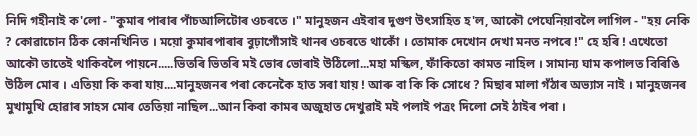নিদি গহীনাই ক'লো - "কুমাৰ পাৰাৰ পাঁচআলিটোৰ ওচৰতে ।" মানুহজন এইবাৰ দুগুণ উৎসাহিত হ'ল, আকৌ পেঘেনিয়াবলৈ লাগিল - "হয় নেকি ? কোৱাচোন ঠিক কোনখিনিত । ময়ো কুমাৰপাৰাৰ বুঢ়াগোঁসাই থানৰ ওচৰতে থাকোঁ । তোমাক দেখোন দেখা মনত নপৰে !" হে হৰি ! এখেতো আকৌ তাতেই থাকিবলৈ পায়নে.....ভিতৰি ভিতৰি মই ভোৰ ভোৰাই উঠিলো...মহা মস্কিল, ফাঁকিতো কামত নাহিল । সামান্য ঘাম কপালত বিৰিঙি উঠিল মোৰ । এতিয়া কি কৰা যায়....মানুহজনৰ পৰা কেনেকৈ হাত সৰা যায় ! আৰু বা কি কি সোধে ? মিছাৰ মালা গঁঠাৰ অভ্যাস নাই । মানুহজনৰ মুখামুখি হোৱাৰ সাহস মোৰ তেতিয়া নাছিল...আন কিবা কামৰ অজুহাত দেখুৱাই মই পলাই পত্ৰং দিলো সেই ঠাইৰ পৰা ।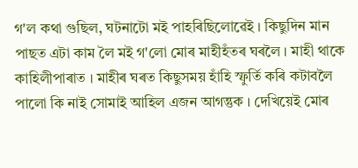গ'ল কথা গুছিল, ঘটনাটো মই পাহৰিছিলোৱেই । কিছুদিন মান পাছত এটা কাম লৈ মই গ'লো মোৰ মাহীহঁতৰ ঘৰলৈ । মাহী থাকে কাহিলীপাৰাত । মাহীৰ ঘৰত কিছুসময় হাঁহি স্ফুৰ্তি কৰি কটাবলৈ পালো কি নাই সোমাই আহিল এজন আগন্তুক । দেখিয়েই মোৰ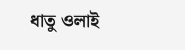ধাতু ওলাই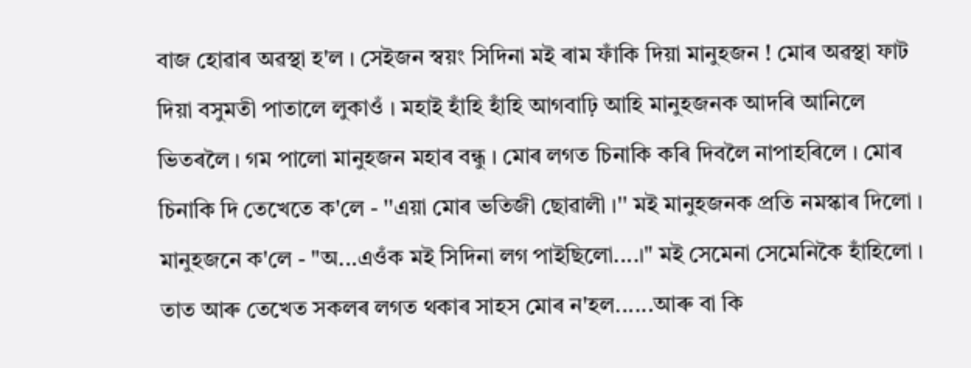বাজ হোৱাৰ অৱস্থা হ'ল । সেইজন স্বয়ং সিদিনা মই ৰাম ফাঁকি দিয়া মানুহজন ! মোৰ অৱস্থা ফাট দিয়া বসুমতী পাতালে লুকাওঁ । মহাই হাঁহি হাঁহি আগবাঢ়ি আহি মানুহজনক আদৰি আনিলে ভিতৰলৈ । গম পালো মানুহজন মহাৰ বন্ধু । মোৰ লগত চিনাকি কৰি দিবলৈ নাপাহৰিলে । মোৰ চিনাকি দি তেখেতে ক'লে - ''এয়া মোৰ ভতিজী ছোৱালী ।'' মই মানুহজনক প্ৰতি নমস্কাৰ দিলো । মানুহজনে ক'লে - "অ...এওঁক মই সিদিনা লগ পাইছিলো....।" মই সেমেনা সেমেনিকৈ হাঁহিলো । তাত আৰু তেখেত সকলৰ লগত থকাৰ সাহস মোৰ ন'হল......আৰু বা কি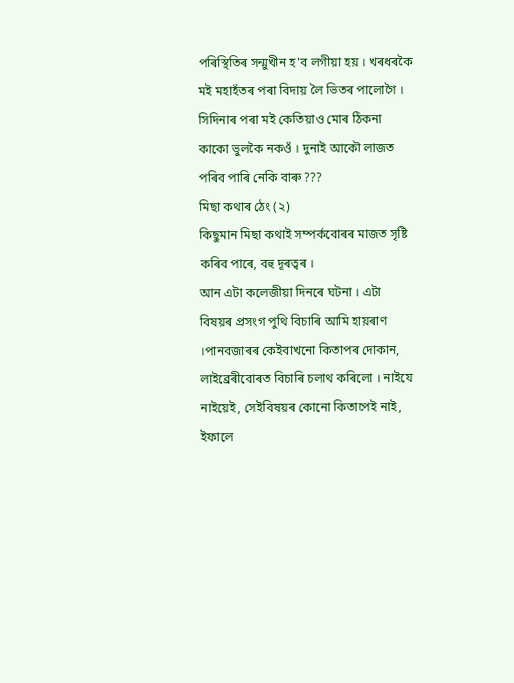পৰিস্থিতিৰ সন্মুখীন হ'ব লগীয়া হয় । খৰধৰকৈ মই মহাহঁতৰ পৰা বিদায় লৈ ভিতৰ পালোগৈ । সিদিনাৰ পৰা মই কেতিয়াও মোৰ ঠিকনা কাকো ভুলকৈ নকওঁ । দুনাই আকৌ লাজত পৰিব পাৰি নেকি বাৰু ???
মিছা কথাৰ ঠেং (২)
কিছুমান মিছা কথাই সম্পৰ্কবোৰৰ মাজত সৃষ্টি কৰিব পাৰে, বহু দূৰত্বৰ ।
আন এটা কলেজীয়া দিনৰে ঘটনা । এটা বিষয়ৰ প্ৰসংগ পুথি বিচাৰি আমি হায়ৰাণ ।পানবজাৰৰ কেইবাখনো কিতাপৰ দোকান, লাইব্ৰেৰীবোৰত বিচাৰি চলাথ কৰিলো । নাইযে নাইয়েই, সেইবিষয়ৰ কোনো কিতাপেই নাই, ইফালে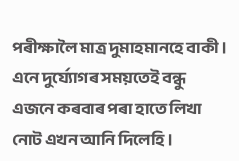পৰীক্ষালৈ মাত্ৰ দুমাহমানহে বাকী । এনে দুৰ্য্যোগৰ সময়তেই বন্ধু এজনে কৰবাৰ পৰা হাতে লিখা নোট এখন আনি দিলেহি ।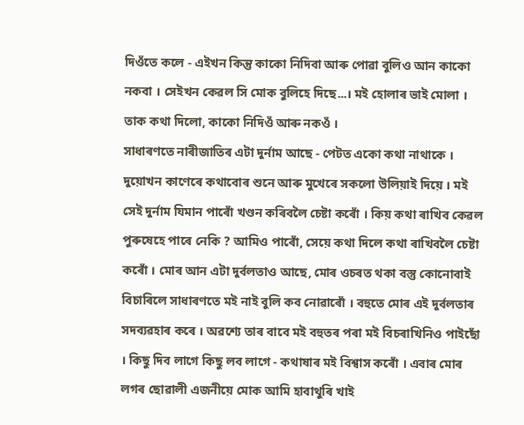দিওঁতে কলে - এইখন কিন্তু কাকো নিদিবা আৰু পোৱা বুলিও আন কাকো নকবা । সেইখন কেৱল সি মোক বুলিহে দিছে...। মই হোলাৰ ভাই মোলা । তাক কথা দিলো, কাকো নিদিওঁ আৰু নকওঁ ।
সাধাৰণতে নাৰীজাতিৰ এটা দুৰ্নাম আছে - পেটত একো কথা নাথাকে । দুয়োখন কাণেৰে কথাবোৰ শুনে আৰু মুখেৰে সকলো উলিয়াই দিয়ে । মই সেই দুৰ্নাম যিমান পাৰোঁ খণ্ডন কৰিবলৈ চেষ্টা কৰোঁ । কিয় কথা ৰাখিব কেৱল পুৰুষেহে পাৰে নেকি ? আমিও পাৰোঁ, সেয়ে কথা দিলে কথা ৰাখিবলৈ চেষ্টা কৰোঁ । মোৰ আন এটা দুৰ্বলতাও আছে, মোৰ ওচৰত থকা বস্তু কোনোবাই বিচাৰিলে সাধাৰণতে মই নাই বুলি কব নোৱাৰোঁ । বহুতে মোৰ এই দুৰ্বলতাৰ সদব্যৱহাৰ কৰে । অৱশ্যে তাৰ বাবে মই বহুতৰ পৰা মই বিচৰাখিনিও পাইছোঁ । কিছু দিব লাগে কিছু লব লাগে - কথাষাৰ মই বিশ্বাস কৰোঁ । এবাৰ মোৰ লগৰ ছোৱালী এজনীয়ে মোক আমি হাবাথুৰি খাই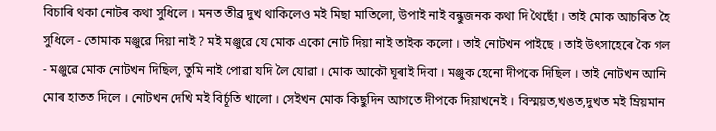বিচাৰি থকা নোটৰ কথা সুধিলে । মনত তীব্ৰ দুখ থাকিলেও মই মিছা মাতিলো, উপাই নাই বন্ধুজনক কথা দি থৈছোঁ । তাই মোক আচৰিত হৈ সুধিলে - তোমাক মঞ্জুৱে দিয়া নাই ? মই মঞ্জুৱে যে মোক একো নোট দিয়া নাই তাইক কলো । তাই নোটখন পাইছে । তাই উৎসাহেৰে কৈ গল - মঞ্জুৱে মোক নোটখন দিছিল, তুমি নাই পোৱা যদি লৈ যোৱা । মোক আকৌ ঘূৰাই দিবা । মঞ্জুক হেনো দীপকে দিছিল । তাই নোটখন আনি মোৰ হাতত দিলে । নোটখন দেখি মই বিৰ্চূতি খালো । সেইখন মোক কিছুদিন আগতে দীপকে দিয়াখনেই । বিস্ময়ত,খঙত,দুখত মই ম্ৰিয়মান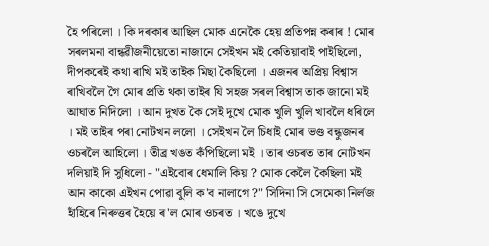হৈ পৰিলো । কি দৰকাৰ আছিল মোক এনেকৈ হেয় প্ৰতিপন্ন কৰাৰ ! মোৰ সৰলমনা বান্ধৱীজনীয়েতো নাজানে সেইখন মই কেতিয়াবাই পাইছিলো, দীপকৰেই কথা ৰাখি মই তাইক মিছা কৈছিলো । এজনৰ অপ্ৰিয় বিশ্বাস ৰাখিবলৈ গৈ মোৰ প্ৰতি থকা তাইৰ যি সহজ সৰল বিশ্বাস তাক জানো মই আঘাত নিদিলো । আন দুখত কৈ সেই দুখে মোক খুলি খুলি খাবলৈ ধৰিলে । মই তাইৰ পৰা নোটখন ললো । সেইখন লৈ চিধাই মোৰ ভণ্ড বন্ধুজনৰ ওচৰলৈ আহিলো । তীব্ৰ খঙত কঁপিছিলো মই । তাৰ ওচৰত তাৰ নোটখন দলিয়াই দি সুধিলো - "এইবোৰ ধেমালি কিয় ? মোক কেলৈ কৈছিলা মই আন কাকো এইখন পোৱা বুলি ক'ব নালাগে ?" সিদিনা সি সেমেকা নিৰ্লজ হাঁহিৰে নিৰুত্তৰ হৈয়ে ৰ'ল মোৰ ওচৰত । খঙে দুখে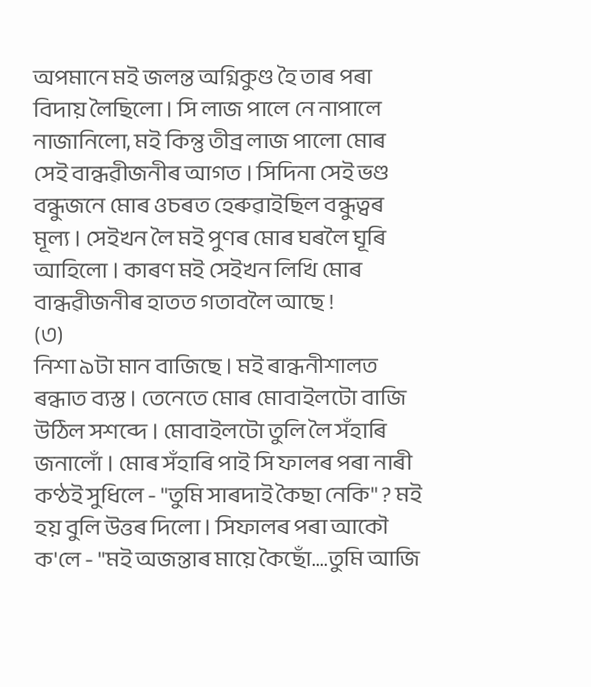অপমানে মই জলন্ত অগ্নিকুণ্ড হৈ তাৰ পৰা বিদায় লৈছিলো । সি লাজ পালে নে নাপালে নাজানিলো, মই কিন্তু তীব্ৰ লাজ পালো মোৰ সেই বান্ধৱীজনীৰ আগত । সিদিনা সেই ভণ্ড বন্ধুজনে মোৰ ওচৰত হেৰুৱাইছিল বন্ধুত্বৰ মূল্য । সেইখন লৈ মই পুণৰ মোৰ ঘৰলৈ ঘূৰি আহিলো । কাৰণ মই সেইখন লিখি মোৰ বান্ধৱীজনীৰ হাতত গতাবলৈ আছে !
(৩)
নিশা ৯টা মান বাজিছে । মই ৰান্ধনীশালত ৰন্ধাত ব্যস্ত । তেনেতে মোৰ মোবাইলটো বাজি উঠিল সশব্দে । মোবাইলটো তুলি লৈ সঁহাৰি জনালোঁ । মোৰ সঁহাৰি পাই সি ফালৰ পৰা নাৰী কণ্ঠই সুধিলে - "তুমি সাৰদাই কৈছা নেকি" ? মই হয় বুলি উত্তৰ দিলো । সিফালৰ পৰা আকৌ ক'লে - "মই অজন্তাৰ মায়ে কৈছোঁ....তুমি আজি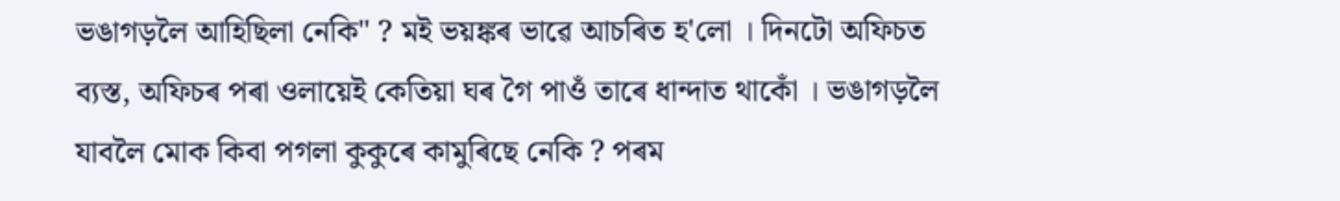ভঙাগড়লৈ আহিছিলা নেকি" ? মই ভয়ঙ্কৰ ভাৱে আচৰিত হ'লো । দিনটো অফিচত ব্যস্ত, অফিচৰ পৰা ওলায়েই কেতিয়া ঘৰ গৈ পাওঁ তাৰে ধান্দাত থাকোঁ । ভঙাগড়লৈ যাবলৈ মোক কিবা পগলা কুকুৰে কামুৰিছে নেকি ? পৰম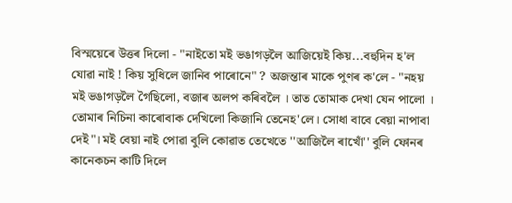বিস্ময়েৰে উত্তৰ দিলো - "নাইতো মই ভঙাগড়লৈ আজিয়েই কিয়...বহুদিন হ'ল যোৱা নাই ! কিয় সুধিলে জানিব পাৰোনে" ? অজন্তাৰ মাকে পুণৰ ক'লে - "নহয় মই ভঙাগড়লৈ গৈছিলো, বজাৰ অলপ কৰিবলৈ । তাত তোমাক দেখা যেন পালো । তোমাৰ নিচিনা কাৰোবাক দেখিলো কিজানি তেনেহ'লে। সোধা বাবে বেয়া নাপাবা দেই"। মই বেয়া নাই পোৱা বুলি কোৱাত তেখেতে ''আজিলৈ ৰাখোঁ'' বুলি ফোনৰ কানেকচন কাটি দিলে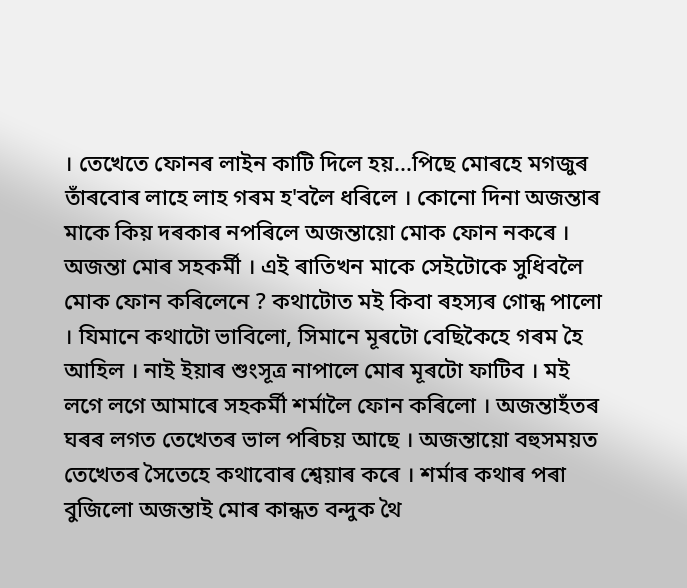। তেখেতে ফোনৰ লাইন কাটি দিলে হয়...পিছে মোৰহে মগজুৰ তাঁৰবোৰ লাহে লাহ গৰম হ'বলৈ ধৰিলে । কোনো দিনা অজন্তাৰ মাকে কিয় দৰকাৰ নপৰিলে অজন্তায়ো মোক ফোন নকৰে । অজন্তা মোৰ সহকৰ্মী । এই ৰাতিখন মাকে সেইটোকে সুধিবলৈ মোক ফোন কৰিলেনে ? কথাটোত মই কিবা ৰহস্যৰ গোন্ধ পালো । যিমানে কথাটো ভাবিলো, সিমানে মূৰটো বেছিকৈহে গৰম হৈ আহিল । নাই ইয়াৰ শুংসূত্ৰ নাপালে মোৰ মূৰটো ফাটিব । মই লগে লগে আমাৰে সহকৰ্মী শৰ্মালৈ ফোন কৰিলো । অজন্তাহঁতৰ ঘৰৰ লগত তেখেতৰ ভাল পৰিচয় আছে । অজন্তায়ো বহুসময়ত তেখেতৰ সৈতেহে কথাবোৰ শ্বেয়াৰ কৰে । শৰ্মাৰ কথাৰ পৰা বুজিলো অজন্তাই মোৰ কান্ধত বন্দুক থৈ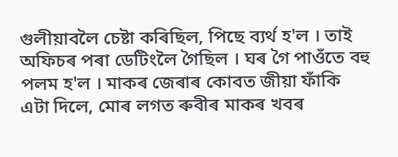গুলীয়াবলৈ চেষ্টা কৰিছিল, পিছে ব্যৰ্থ হ'ল । তাই অফিচৰ পৰা ডেটিংলৈ গৈছিল । ঘৰ গৈ পাওঁতে বহু পলম হ'ল । মাকৰ জেৰাৰ কোবত জীয়া ফাঁকি এটা দিলে, মোৰ লগত ৰুবীৰ মাকৰ খবৰ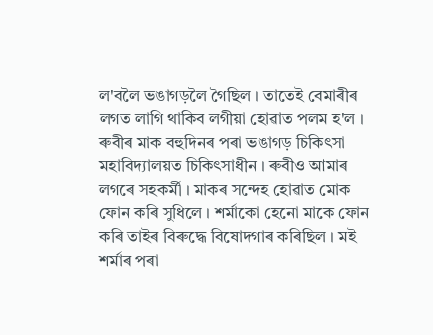ল'বলৈ ভঙাগড়লৈ গৈছিল । তাতেই বেমাৰীৰ লগত লাগি থাকিব লগীয়া হোৱাত পলম হ'ল । ৰুবীৰ মাক বহুদিনৰ পৰা ভঙাগড় চিকিৎসা মহাবিদ্যালয়ত চিকিৎসাধীন । ৰুবীও আমাৰ লগৰে সহকৰ্মী । মাকৰ সন্দেহ হোৱাত মোক ফোন কৰি সুধিলে । শৰ্মাকো হেনো মাকে ফোন কৰি তাইৰ বিৰুদ্ধে বিষোদগাৰ কৰিছিল । মই শৰ্মাৰ পৰা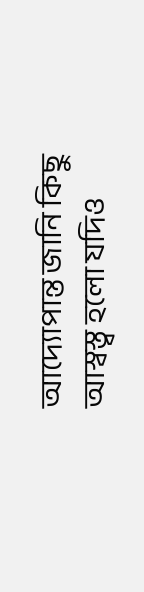আদ্যোপান্ত জানি কিছু আস্বস্ত্ব হলো যদিও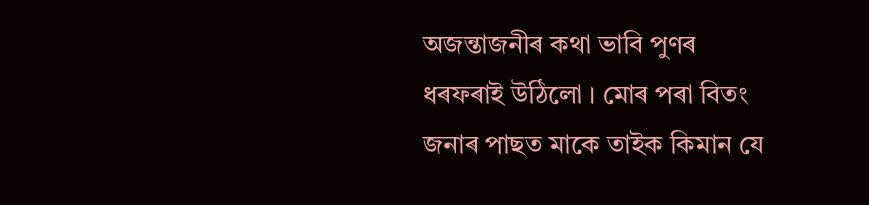অজন্তাজনীৰ কথা ভাবি পুণৰ ধৰফৰাই উঠিলো । মোৰ পৰা বিতং জনাৰ পাছত মাকে তাইক কিমান যে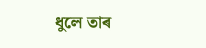ধুলে তাৰ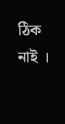ঠিক নাই ।